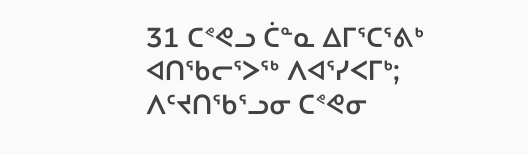31 ᑕᕝᕙᓗ ᑖᓐᓇ ᐃᒥᕐᑕᕐᕕᒃ ᐊᑎᖃᓕᕐᐳᖅ ᐱᐊᕐᓯᐸᒥᒃ; ᐱᑦᔪᑎᖃᕐᓗᓂ ᑕᕝᕙᓂ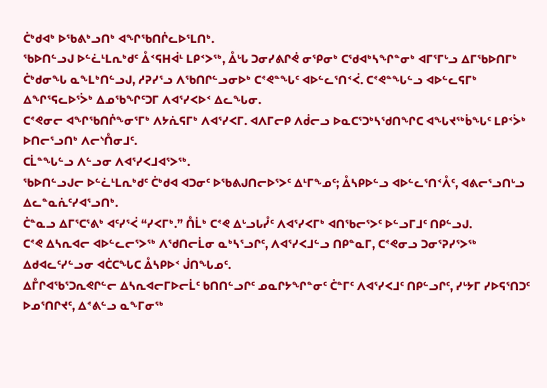ᑖᒃᑯᐊᒃ ᐅᖃᕕᒃᓗᑎᒃ ᐊᖏᖃᑎᒌᓚᐅᕐᒪᑎᒃ.
ᖃᐅᑎᓪᓗᒍ ᐅᓪᓛᒻᒪᕆᒃᑯᑦ ᐂᑉᕋᕼᐋᒻ ᒪᑭᑉᐳᖅ, ᐂᒡᒐ ᑐᓂᓯᕕᒋᕚ ᓂᕿᓂᒃ ᑕᖁᐊᒃᓴᖏᓐᓂᒃ ᐊᒥᕐᒥᒡᓗ ᐃᒥᖃᐅᑎᒥᒃ ᑖᒃᑯᓂᖓ ᓇᖕᒪᒃᑎᓪᓗᒍ, ᓱᕈᓯᕐᓗ ᐱᖃᑎᒋᓪᓗᓂᐅᒃ ᑕᕝᕙᓐᖓᑦ ᐊᐅᓪᓚᕐᑎᑉᐹ. ᑕᕝᕙᓐᖓᓪᓗ ᐊᐅᓪᓚᕋᒥᒃ ᐃᖏᕐᕋᓚᐅᕐᐴᒃ ᐃᓄᖃᖏᑦᑐᒥ ᐱᐊᕐᓯᐸᐅᑉ ᐃᓚᖓᓂ.
ᑕᕝᕙᓂᓕ ᐊᖏᖃᑎᒌᖕᓂᕐᒥᒃ ᐱᔭᕇᕋᒥᒃ ᐱᐊᕐᓯᐸᒥ. ᐊᐱᒥᓕᑭ ᐱᑰᓕᓗ ᐅᓇᑕᕐᑐᒃᓴᖁᑎᖏᑕ ᐊᖓᔪᖅᑳᖓᑦ ᒪᑭᑉᐴᒃ ᐅᑎᓕᕐᓗᑎᒃ ᐱᓕᔅᑍᓂᒧᑦ.
ᑕᒫᓐᖓᓪᓗ ᐱᓪᓗᓂ ᐱᐊᕐᓯᐸᒧᐊᕐᐳᖅ.
ᖃᐅᑎᓪᓗᒍᓕ ᐅᓪᓛᒻᒪᕆᒃᑯᑦ ᑖᒃᑯᐊ ᐊᑐᓂᑦ ᐅᖃᕕᒍᑎᓕᐅᕐᐳᑦ ᐃᒻᒥᖕᓄᑦ; ᐂᓴᑭᐅᓪᓗ ᐊᐅᓪᓚᕐᑎᑉᐰᑦ, ᐊᕕᓕᕐᓗᑎᒡᓗ ᐃᓚᓐᓇᕇᑦᓯᐊᕐᓗᑎᒃ.
ᑖᓐᓇᓗ ᐃᒥᕐᑕᕐᕕᒃ ᐊᑦᓯᕐᐹ “ᓯᐸᒥᒃ.” ᑍᒫᒃ ᑕᕝᕙ ᐃᒡᓗᒐᓮᑦ ᐱᐊᕐᓯᐸᒥᒃ ᐊᑎᖃᓕᕐᐳᑦ ᐅᓪᓗᒥᒧᑦ ᑎᑭᓪᓗᒍ.
ᑕᕝᕙ ᐃᓴᕆᐊᓕ ᐊᐅᓪᓚᓕᕐᐳᖅ ᐱᖁᑎᓕᒫᓂ ᓇᒃᓴᕐᓗᒋᑦ, ᐱᐊᕐᓯᐸᒧᓪᓗ ᑎᑭᓐᓇᒥ, ᑕᕝᕙᓂᓗ ᑐᓂᕐᕈᓯᕐᐳᖅ ᐃᑯᐊᓚᑦᓯᓪᓗᓂ ᐊᑖᑕᖓᑕ ᐂᓴᑭᐅᑉ ᒎᑎᖓᓄᑦ.
ᐃᒤᒋᐊᖃᕐᑐᕆᕙᒋᓪᓕ ᐃᓴᕆᐊᓕᒥᐅᓕᒫᑦ ᑲᑎᑎᓪᓗᒋᑦ ᓄᓇᒋᔭᖏᓐᓂᑦ ᑖᓐᒥᑦ ᐱᐊᕐᓯᐸᒧᑦ ᑎᑭᓪᓗᒋᑦ, ᓯᒡᔭᒥ ᓯᐅᕋᕐᑎᑐᑦ ᐅᓄᕐᑎᒋᔪᑦ, ᐃᕝᕕᓪᓗ ᓇᖕᒥᓂᖅ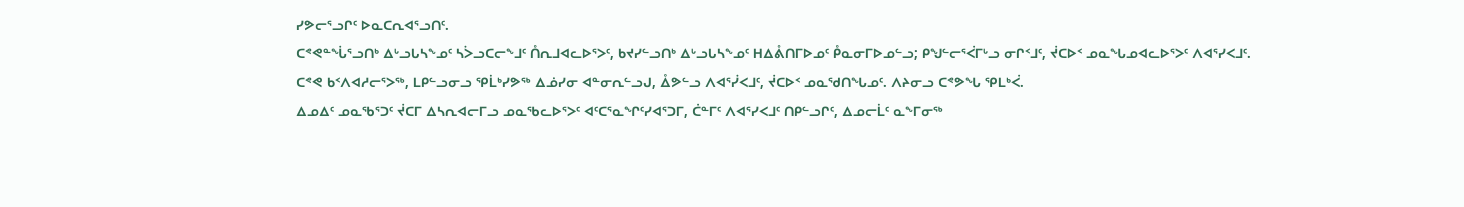ᓯᕗᓕᕐᓗᒋᑦ ᐅᓇᑕᕆᐊᕐᓗᑎᑦ.
ᑕᕝᕙᓐᖔᕐᓗᑎᒃ ᐃᒡᓗᒐᓴᖕᓄᑦ ᓴᐴᓗᑕᓕᖕᒧᑦ ᑍᕆᒧᐊᓚᐅᕐᐳᑦ, ᑲᔪᓯᓪᓗᑎᒃ ᐃᒡᓗᒐᓴᖕᓄᑦ ᕼᐃᕔᑎᒥᐅᓄᑦ ᑬᓇᓂᒥᐅᓄᓪᓗ; ᑭᖑᓪᓕᕐᐹᒥᒡᓗ ᓂᒋᑉᒧᑦ, ᔫᑕᐅᑉ ᓄᓇᖓᓄᐊᓚᐅᕐᐳᑦ ᐱᐊᕐᓯᐸᒧᑦ.
ᑕᕝᕙ ᑲᑉᐱᐊᓱᓕᕐᐳᖅ, ᒪᑭᓪᓗᓂᓗ ᕿᒫᒃᓯᕗᖅ ᐃᓅᓯᓂ ᐊᓐᓂᕆᓪᓗᒍ, ᐂᕗᓪᓗ ᐱᐊᕐᓰᐸᒧᑦ, ᔫᑕᐅᑉ ᓄᓇᖁᑎᖓᓄᑦ. ᐱᔨᓂᓗ ᑕᕝᕗᖓ ᕿᒪᒃᐹ.
ᐃᓄᐃᑦ ᓄᓇᖃᕐᑐᑦ ᔫᑕᒥ ᐃᓴᕆᐊᓕᒥᓗ ᓄᓇᖃᓚᐅᕐᐳᑦ ᐊᑦᑕᕐᓇᖏᑦᓯᐊᕐᑐᒥ, ᑖᓐᒥᑦ ᐱᐊᕐᓯᐸᒧᑦ ᑎᑭᓪᓗᒋᑦ, ᐃᓄᓕᒫᑦ ᓇᖕᒥᓂᖅ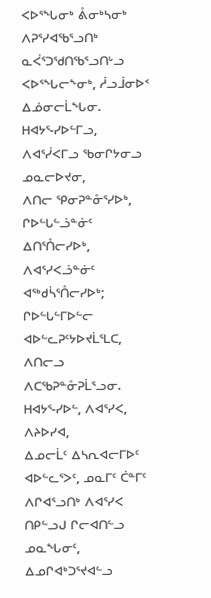ᐸᐅᕐᖓᓂᒃ ᕔᓂᒃᓴᓂᒃ ᐱᕈᕐᓯᐊᖃᕐᓗᑎᒃ ᓇᐹᕐᑐᖁᑎᖃᕐᓗᑎᒡᓗ ᐸᐅᕐᖓᓕᖕᓂᒃ, ᓲᓗᒨᓂᐅᑉ ᐃᓅᓂᓕᒫᖓᓂ.
ᕼᐊᔭᕐ-ᓯᐅᓪᒥᓗ, ᐱᐊᕐᓰᐸᒥᓗ ᖃᓂᒋᔭᓂᓗ ᓄᓇᓕᐅᔪᓂ,
ᐱᑎᓕ ᕿᓂᕈᓐᓁᕐᓯᐅᒃ, ᒋᐅᓪᒐᓪᓘᓐᓃᑦ ᐃᑎᕐᑍᓕᓯᐅᒃ, ᐱᐊᕐᓯᐸᓘᓐᓃᑦ ᐊᖅᑯᓵᕐᑍᓕᓯᐅᒃ; ᒋᐅᓪᒐᓪᒥᐅᓪᓕ ᐊᐅᓪᓚᕈᑦᔭᐅᔪᒫᕐᒪᑕ, ᐱᑎᓕᓗ ᐱᑕᖃᕈᓐᓁᕈᒫᕐᓗᓂ.
ᕼᐊᔭᕐ-ᓯᐅᓪ, ᐱᐊᕐᓯᐸ, ᐱᔨᐅᓯᐊ,
ᐃᓄᓕᒫᑦ ᐃᓴᕆᐊᓕᒥᐅᑦ ᐊᐅᓪᓚᕐᐳᑦ, ᓄᓇᒥᑦ ᑖᓐᒥᑦ ᐱᒋᐊᕐᓗᑎᒃ ᐱᐊᕐᓯᐸ ᑎᑭᓪᓗᒍ ᒋᓕᐊᑎᓪᓗ ᓄᓇᖓᓂᑦ, ᐃᓄᒋᐊᒃᑐᕐᔪᐊᓪᓗ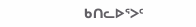ᑲᑎᓚᐅᕐᐳᑦ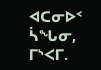ᐊᑕᓂᐅᑉ ᓵᖓᓂ, ᒥᔅᐸᒥ.